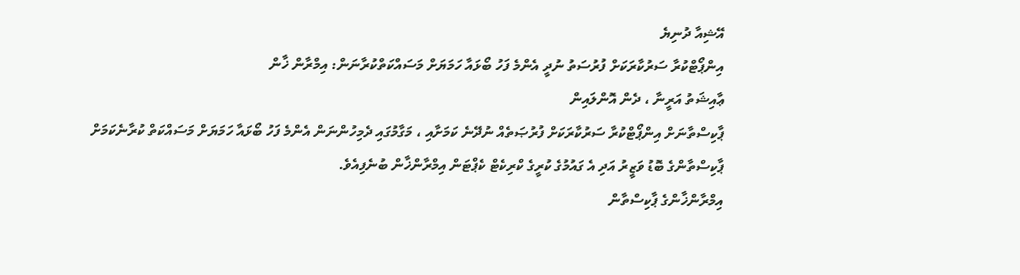އޭޝިއާ ދުނިޔެ
އިންޕޯޓްކުރާ ސަރުކާރަކަށް ފުރުސަތު ނުދީ އެންމެ ފަހު ބޯޅައާ ހަމަޔަށް މަސައްކަތްކުރާނަން: އިމްރާން ޚާން
ޢާއިޝަތު އަރީނާ ، ދެން އޮންލައިން
ޕާކިސްތާނަށް އިންޕޯޓްކުރާ ސަރުކާރަކަށް ފުރުޞަތެއް ނުދޭނެ ކަމަށާއި ، މަގާމުގައި ދެމިހުންނަން އެންމެ ފަހު ބޯޅައާ ހަމަޔަށް މަސައްކަތް ކުރާނެކަމަށް ޕާކިސްތާންގެ ބޮޑު ވަޒީރު އަދި އެ ގައުމުގެ ކުރީގެ ކްރިކެޓް ކެޕްޓަން އިމްރާންޚާން ބުނެފިއެވެ.
އިމްރާންޚާންގެ ޕާކިސްތާން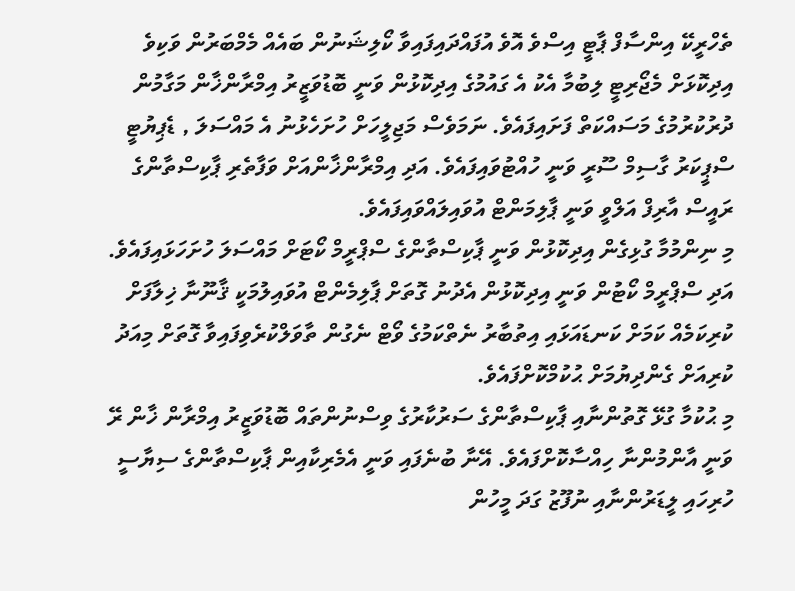ތެހްރީކޭ އިންސާފް ޕާޓީ އިސްވެ އޮވެ އުފައްދައިފައިވާ ކޯލިޝަނުން ބައެއް މެމްބަރުން ވަކިވެ އިދިކޮޅަށް މެޖޯރިޓީ ލިބުމާ އެކު އެ ގައުމުގެ އިދިކޮޅުން ވަނީ ބޮޑުވަޒީރު އިމްރާންޚާން މަގާމުން ދުރުކުރުމުގެ މަސައްކަތް ފަށައިފައެވެ. ނަމަވެސް މަޖިލީހަށް ހުށަހެޅުނު އެ މައްސަލަ , ޑެޕިޔުޓީ ސްޕީކަރު ގާސިމް ސޫރީ ވަނީ ހުއްޓުވައިފައެވެ. އަދި އިމްރާންޚާންއަށް ވަފާތެރި ޕާކިސްތާންގެ ރައީސް އާރިފް އަލްވީ ވަނީ ޕާލިމަންޓް އުވައިލައްވައިފައެވެ.
މި ނިންމުމާ ގުޅިގެން އިދިކޮޅުން ވަނީ ޕާކިސްތާންގެ ސްޕްރީމް ކޯޓަށް މައްސަލަ ހުށަހަޅައިފައެވެ. އަދި ސްޕްރީމް ކޯޓުން ވަނީ އިދިކޮޅުން އެދުނު ގޮތަށް ޕާލިމެންޓް އުވައިލުމަކީ ޤާނޫނާ ޚިލާފަށް ކުރިކަމެއް ކަމަށް ކަނޑައަޅައި އިތުބާރު ނެތްކަމުގެ ވޯޓް ނެގުން ތާވަލްކުރެވިފައިވާ ގޮތަށް މިއަދު ކުރިއަށް ގެންދިޔުމަށް ޙުކުމްކޮށްފައެވެ.
މި ޙުކުމާ ގުޅޭ ގޮތުންނާއި ޕާކިސްތާންގެ ސަރުކާރުގެ ވިސްނުންތައް ބޮޑުވަޒީރު އިމްރާން ޚާން ރޭ ވަނީ އާންމުންނާ ހިއްސާކޮށްފައެވެ. އޭނާ ބުނެފައި ވަނީ އެމެރިކާއިން ޕާކިސްތާންގެ ސިޔާސީ ހުރިހައި ލީޑަރުންނާއި ނުފޫޒު ގަދަ މީހުން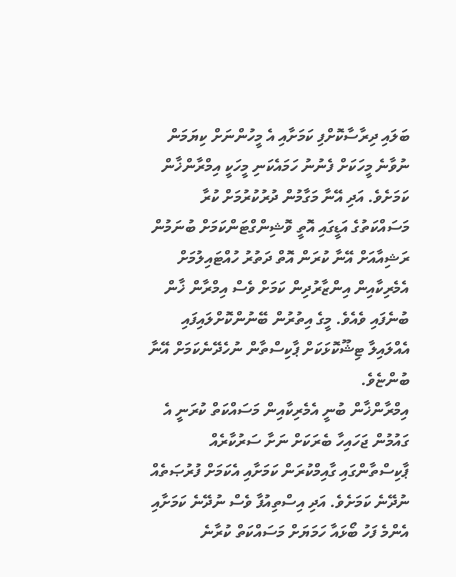ބަލައި ދިރާސާކޮށްފި ކަމަށާއި އެ މީހުންނަށް ކިޔަމަން ނުވާނެ މީހަކަށް ފެނުނު ހަމައެކަނި މީހަކީ އިމްރާންޚާން ކަމަށެވެ. އަދި އޭނާ މަގާމުން ދުރުކުރުމަށް ކުރާ މަސައްކަތުގެ އަޑީގައި އޮތީ ވޮޝިންގްޓަންކަމަށް ބުނަމުން ރަޝިއާއަށް އޭނާ ކުރަން އޮތް ދަތުރު ހުއްޓައިލުމަށް އެމެރިކާއިން އިންޒާރުދިން ކަމަށް ވެސް އިމްރާން ޚާން ބުނެފައި ވެއެވެ. މީގެ އިތުރުން ބޭނުންކޮށްލައިފައި އެއްލައިލާ ޓިޝޫކޮޅަކަށް ޕާކިސްތާން ނުހެދޭނެކަމަށް އޭނާ ބުންޏެވެ.
އިމްރާންޚާން ބުނީ އެމެރިކާއިން މަސައްކަތް ކުރަނީ އެ ގައުމުން ޖަހައިހާ ބެރަކަށް ނަށާ ސަރުކާރެއް ޕާކިސްތާންގައި ގާއިމްކުރަން ކަމަށާއި އެކަމަށް ފުރުޞަތެއް ނުދޭނެ ކަމަށެވެ. އަދި އިސްތިއުފާ ވެސް ނުދޭނެ ކަމަށާއި އެންމެ ފަހު ބޯޅައާ ހަމަޔަށް މަސައްކަތް ކުރާނެ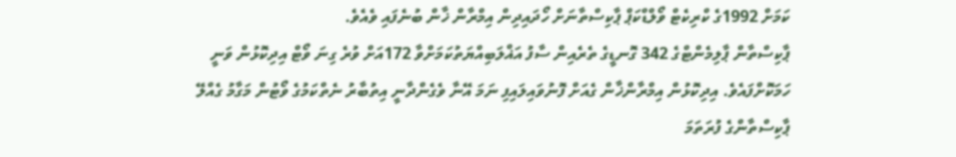ކަމަށް 1992ގެ ކްރިކެޓް ވޯލްޑްކަޕް ޕާކިސްތާނަށް ހޯދައިދިން އިމްރާން ޚާން ބުނެފައި ވެއެވެ.
ޕާކިސްތާން ޕާލިމެންޓްގެ 342 ގޮނޑީގެ ތެރެއިން ސާފު އަޣްލަބިއްޔަތުކަމަށްވާ 172އަށް ވުރެ ގިނަ ވޯޓް އިދިކޮޅުން ވަނީ ހަމަކޮށްފައެވެ. އިދިކޮޅުން އިމްރާންޚާން ގެއަށް ފޮނުވައިލައިފި ނަމަ އޭނާ ވެގެންދާނީ އިތުބާރު ނެތްކަމުގެ ވޯޓުން މަގާމު ގެއްލޭ ޕާކިސްތާންގެ ފުރަތަމަ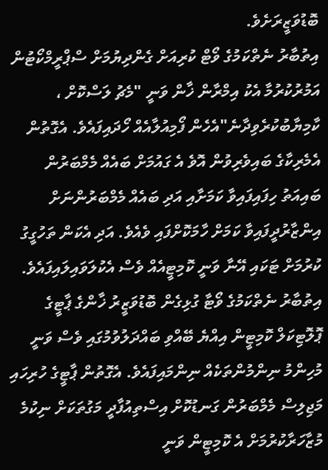ބޮޑުވަޒީރަށެވެ.
އިތުބާރު ނެތްކަމުގެ ވޯޓް ކުރިއަށް ގެންދިޔުމަށް ސްޕްރީމްކޯޓުން އަމުރުކުރުމާ އެކު އިމްރާން ޚާން ވަނީ "މެޗު ލަސްކޮށް ، ކާމިޔާބުކުރެވިދާނެ"އެހެން ފޯމިއުލާއެއް ހޯދައިފައެވެ. އެގޮތުން އެމެރިކާގެ ބައިވެރިވުން އޮވެ އެ ގައުމަށް ބައެއް މެމްބަރުން ބައިއަތު ހިފައިފައިވާ ކަމަށާއި އަދި ބައެއް މެމްބަރުންނަށް އިންޒާރުދީފައިވާ ކަމަށް ހާމަކޮށްފައި ވެއެވެ. އަދި އެކަން ތަހުގީގު ކުރުމަށް ޓަކައި އޭނާ ވަނީ ކޮމިޓީއެއް ވެސް އެކުލަވައިލައިފައެވެ.
އިތުބާރު ނެތްކަމުގެ ވޯޓާ ގުޅިގެން ބޮޑުވަޒީރު ޚާންގެ ޕާޓީގެ ޕޮލޮޓިކަލް ކޮމިޓީން އިއްޔެ ބޭއްވި ބައްދަލުވުމުގައި ވެސް ވަނީ މުހިންމު ނިންމުންތަކެއް ނިންމައިފައެވެ. އެގޮތުން ޕާޓީގެ ހުރިހައި މަޖިލިސް މެމްބަރުން ގަނޑުކޮށް އިސްތިއުފާދީ މަގުތަކަށް ނިކުމެ މުޒާހަރާކުރުމަށް އެ ކޮމިޓީން ވަނީ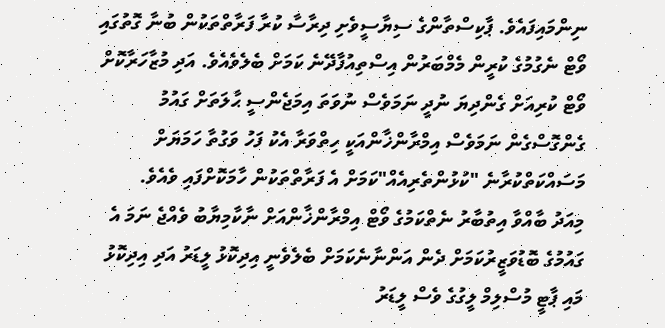ނިންމައިފައެވެ. ޕާކިސްތާންގެ ސިޔާސީވެށި ދިރާސާ ކުރާ ފަރާތްތަކުން ބުނާ ގޮތުގައި ވޯޓް ނެގުމުގެ ކުރީން މެމްބަރުން އިސްތިއުފާދޭނެ ކަމަށް ބެލެވެއެވެ. އަދި މުޒާހަރާކޮށް ވޯޓް ކުރިއަށް ގެންދިޔަ ނުދީ ނަމަވެސް ނުވަތަ އިމަޖެންސީ ޙާލަތަށް ގައުމު ގެންގޮސްގެން ނަމަވެސް އިމްރާންޚާންއަކީ ހިތްވަރާ އެކު ފަހު ވަގުތާ ހަމަޔަށް މަސައްކަތްކުރާނެ "ކުޅުންތެރިއެއް"ކަމަށް އެ ފަރާތްތަކުން ހާމަކޮށްފައި ވެއެވެ.
މިއަދު ބާއްވާ އިތުބާރު ނެތްކަމުގެ ވޯޓް އިމްރާންޚާންއަށް ނާކާމިޔާބު ވެއްޖެ ނަމަ އެ ގައުމުގެ ބޮޑުވަޒީރުކަމަށް ދެން އަންނާނެކަމަށް ބެލެވެނީ އިދިކޮޅު ލީޑަރު އަދި އިދިކޮޅު މައި ޕާޓީ މުސްލިމް ލީގުގެ ވެސް ލީޑަރު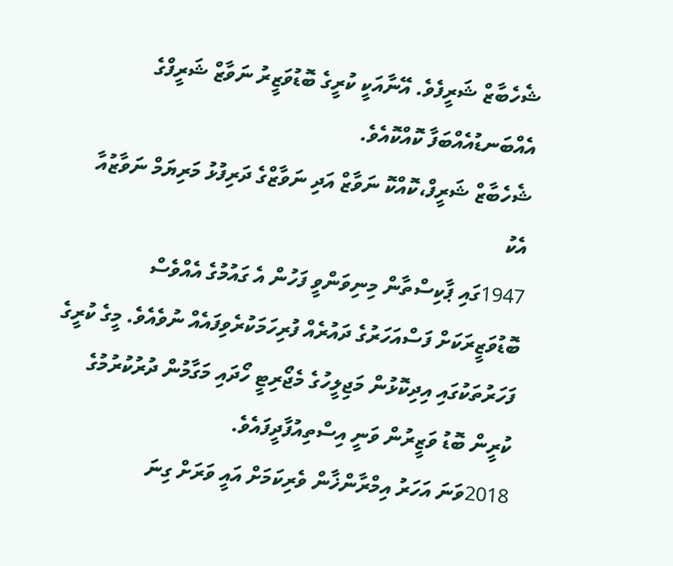ޝެހެބާޒް ޝަރީފެވެ. އޭނާއަކީ ކުރީގެ ބޮޑުވަޒީރު ނަވާޒް ޝަރީފްގެ އެއްބަނޑުއެއްބަފާ ކޮއްކޮއެވެ.
ޝެހެބާޒް ޝަރީފް،ކޮއްކޮ ނަވާޒް އަދި ނަވާޒްގެ ދަރިފުޅު މަރިޔަމް ނަވާޒުއާ އެކު
1947ގައި ޕާކިސްތާން މިނިވަންވީ ފަހުން އެ ގައުމުގެ އެއްވެސް ބޮޑުވަޒީރަކަށް ފަސްއަހަރުގެ ދައުރެއް ފުރިހަމަކުރެވިފައެއް ނުވެއެވެ. މީގެ ކުރީގެ ފަހަރުތަކުގައި އިދިކޮޅުން މަޖިލީހުގެ މެޖޯރިޓީ ހޯދައި މަގާމުން ދުރުކުރުމުގެ ކުރީން ބޮޑު ވަޒީރުން ވަނީ އިސްތިއުފާދީފައެވެ.
2018ވަނަ އަހަރު އިމްރާންޚާން ވެރިކަމަށް އައީ ވަރަށް ގިނަ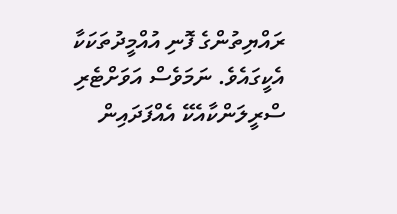ރައްޔިތުންގެ ފޮނި އުއްމީދުތަކަކާ އެކީގައެވެ. ނަމަވެސް އަވަށްޓެރި ސްރީލަންކާއެކޭ އެއްފަދައިން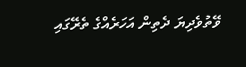ވޭތުވެދިޔަ ދެތިން އަހަރެއްގެ ތެރޭގައި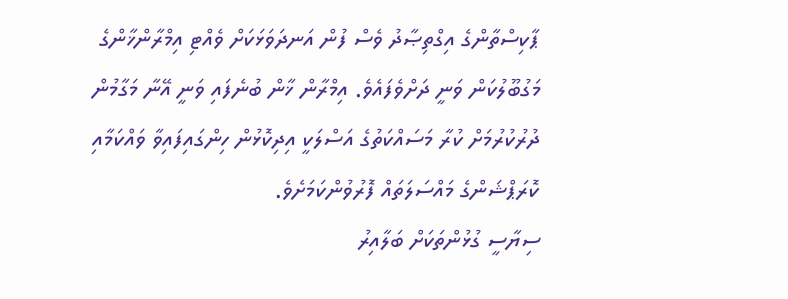ޕާކިސްތާންގެ އިގްތިޞާދު ވެސް ފުން އަނދަވަޅަކަށް ވެއްޓި އިމްރާންޚާންގެ މަގުބޫލުކަން ވަނީ ދަށްވެފައެވެ. އިމްރާން ޚާން ބުނެފައި ވަނީ އޭނާ މަގާމުން ދުރުކުރުމަށް ކުރާ މަސައްކަތުގެ އަސްލަކީ އިދިކޮޅުން ހިންގައިފައިވާ ވައްކަމާއި ކޮރަޕްޝަންގެ މައްސަލަތައް ފޮރުވުންކަމަށެވެ.
ސިޔާސީ ގުޅުންތަކަށް ބަލާއިރު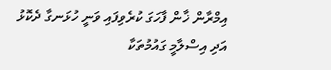އިމްރާން ޚާން ފާހަގަ ކުރެވިފައި ވަނީ ހުޅަނގާ ދެކޮޅު އަދި އިސްލާމީ ގައުމުތަކާ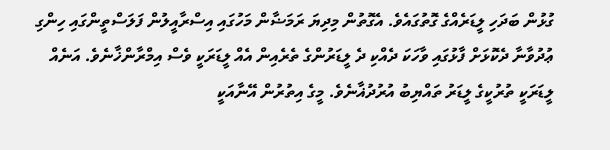ގުޅުން ބަދަހި ލީޑަރެއްގެ ގޮތުގައެވެ. އެގޮތުން މިދިޔަ ރަމަޟާން މަހުގައި އިސްރާއީލުން ފަލަސްތީންގައި ހިންގި ޢުދުވާނާ ދެކޮޅަށް ފާޅުގައި ވާހަކަ ދެއްކި ދެ ލީޑަރުންގެ ތެރެއިން އެއް ލީޑަރަކީ ވެސް އިމްރާންޚާނެވެ. އަނެއް ލީޑަރަކީ ތުރުކީގެ ލީޑަރު ތައްޔިބު އުރުދުޣާނެވެ. މީގެ އިތުރުން އޭނާއަކީ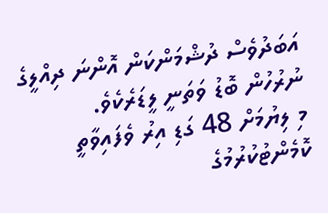އަބަދުވެސް ދުޝްމަންކަން އޮންނަ ދިއްލީގެ ނުރުހުން ބޮޑު ވަތަނީ ލީޑަރެކެވެ.
މި ލިޔުމަށް 48 ގަޑި އިރު ވެފައިވާތީ ކޮމެންޓުކުރުމުގެ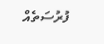ފުރުސަތެއް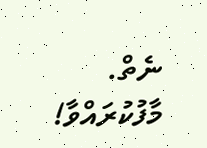ނެތް. މާފުކުރައްވާ!